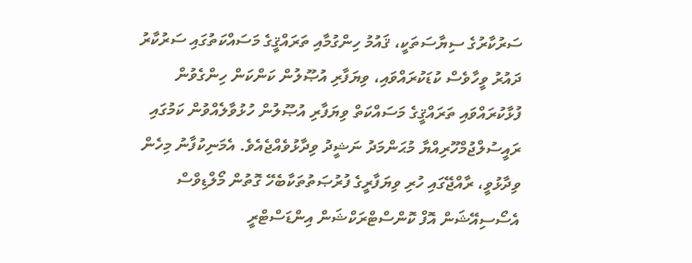ސަރުކާރުގެ ސިޔާސަތަކީ، ޤައުމު ހިންގުމާއި ތަރައްޤީގެ މަސައްކަތުގައި ސަރުކާރު ދައުރު ވީހާވެސް ކުޑަކުރައްވައި، ވިޔަފާރި އުޞޫލުން ކަންކަން ހިންގެވުން ފުޅާކުރައްވައި ތަރައްޤީގެ މަސައްކަތް ވިޔަފާރި އުޞޫލުން ހުޅުވާލެއްވުން ކަމުގައި ރައީސުލްޖުމްހޫރިއްޔާ މުޙަންމަދު ނަޝީދު ވިދާޅުވެއްޖެއެވެ. އެމަނިކުފާނު މިހެން ވިދާޅުވީ، ރާއްޖޭގައި ހުރި ވިޔަފާރީގެ ފުރުޞަތުތަކާބެހޭ ގޮތުން މޯލްޑިވްސް އެސޯސިއޭޝަން އޮފް ކޮންސްޓްރަކްޝަން އިންޑަސްޓްރީ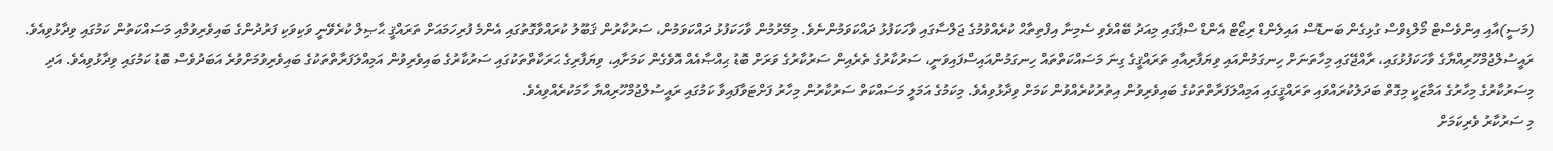(މަސީ)އާއި އިންވެސްޓް މޯލްޑިވްސް ގުޅިގެން ބަނޑޮސް އައިލެންޑް ރިޒޯޓް އެންޑް ސްޕާގައި މިއަދު ބޭއްވެވި ސެމިނާ އިފްތިތާޙް ކުރެއްވުމުގެ ޖަލްސާގައި ވާހަކަފުޅު ދައްކަވަމުންނެވެ. މިމޭރުމުން ވާހަކަފުޅު ދައްކަވަމުން، ސަރުކާރުން ޤަބޫލު ކުރައްވާގޮތުގައި އެންމެ ފުރިހަމައަށް ތަރައްޤީ ޙާޞިލް ކުރެވޭނީ ވަކިވަކި ފަރުދުންގެ ބައިވެރިވުމާއި މަސައްކަތުން ކަމުގައި ވިދާޅުވިއެވެ.
ރައީސުލްޖުމްހޫރިއްޔާގެ ވާހަކަފުޅުގައި، ރާއްޖޭގައި މިހާތަނަށް ހިނގަމުންއައި ވިޔަފާރިއާއި ތަރައްޤީގެ ގިނަ މަސައްކަތްތައް ހިނގަމުންއައިސްފައިވަނީ، ސަރުކާރުގެ ތެރެއިން ސަރުކާރުގެ ވަރަށް ބޮޑު ޙިއްޞާއެއް އޮވެގެން ކަމަށާއި، ވިޔަފާރިގެ ޙަރަކާތްތަކުގައި ސަރުކާރުގެ ބައިވެރިވުން އަމިއްލަފަރާތްތަކުގެ ބައިވެރިވުމަށްވުރެ އަބަދުވެސް ބޮޑު ކަމުގައި ވިދާޅުވިއެވެ. އަދި މިސަރުކާރުގެ މިހާރުގެ އަމާޒަކީ މިގޮތް ބަދަލުކުރައްވައި ތަރައްޤީގައި އަމިއްލަފަރާތްތަކުގެ ބައިވެރިވުން އިތުރުކުރެއްވުން ކަމަށް ވިދާޅުވިއެވެ. މިކަމުގެ އަމަލީ މަސައްކަތް ސަރުކާރުން މިހާރު ފަށްޓަވާފައިވާ ކަމުގައި ރައީސުލްޖުމްހޫރިއްޔާ ހާމަކުރެއްވިއެވެ.
މި ސަރުކާރު ވެރިކަމަށް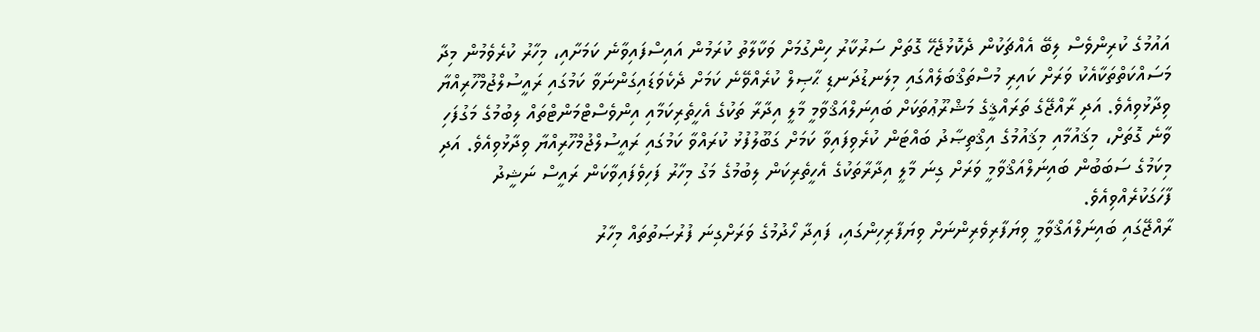އައުމުގެ ކުރިންވެސް ލިބޭ އެއްޗަކުން ދެކޮޅުޖެހޭ ގޮތަށް ސަރުކާރު ހިންގުމަށް ވަކާލާތު ކުރަމުން އައިސްފައިވާނެ ކަމަށާއި، މިހާރު ކުރެވެމުން މިދާ މަސައްކަތްތަކާއެކު ވަރަށް ކައިރި މުސްތަޤްބަލެއްގައި މިލަނޑުދަނޑި ޙާޞިލް ކުރެއްވޭނެ ކަމަށް ދެކެވަޑައިގަންނަވާ ކަމުގައި ރައީސުލްޖުމްހޫރިއްޔާ ވިދާޅުވިއެވެ. އަދި ރާއްޖޭގެ ތަރައްޤީގެ މަޝްރޫޢުތަކަށް ބައިނަލްއަޤްވާމީ މާލީ އިދާރާ ތަކުގެ އެހީތެރިކަމާއި އިންވެސްޓްމަންޓްތައް ލިބުމުގެ މަގުފަހި ވާނެ ގޮތަށް، މިޤައުމާއި މިޤައުމުގެ އިޤްތިޞާދު ބައްޓަން ކުރެވިފައިވާ ކަމަށް ގަބޫލުފުޅު ކުރައްވާ ކަމުގައި ރައީސުލްޖުމްހޫރިއްޔާ ވިދާޅުވިއެވެ. އަދި މިކަމުގެ ސަބަބުން ބައިނަލްއަޤްވާމީ ވަރަށް ގިނަ މާލީ އިދާރާތަކުގެ އެހީތެރިކަން ލިބުމުގެ މަގު މިހާރު ފަހިވެފައިވާކަން ރައީސް ނަޝީދު ފާހަގަކުރެއްވިއެވެ.
ރާއްޖޭގައި ބައިނަލްއަޤްވާމީ ވިޔަފާރިވެރިންނަށް ވިޔަފާރިހިންގައި، ފައިދާ ހޯދުމުގެ ވަރަށްގިނަ ފުރުޞަތުތައް މިހާރު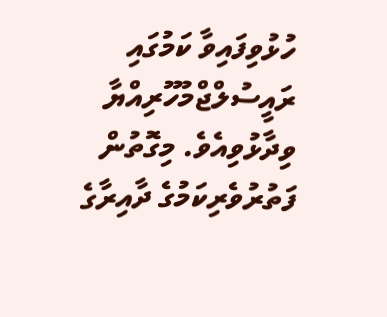ހުޅުވިފައިވާ ކަމުގައި ރައީސުލްޖްމުހޫރިއްޔާ ވިދާޅުވިއެވެ. މިގޮތުން ފަތުރުވެރިކަމުގެ ދާއިރާގެ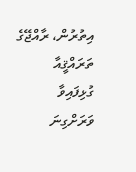އިތުރުން، ރާއްޖޭގެ ތަރައްޤީއާ ގުޅިފައިވާ ވަރަށްގިނަ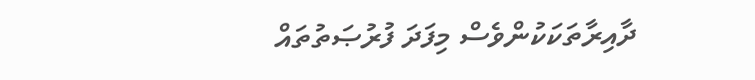ދާއިރާތަކަކުންވެސް މިފަދަ ފުރުޞަތުތައް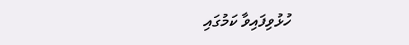ހުޅުވިފައިވާ ކަމުގައި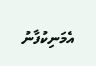އެމަނިކުފާނު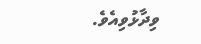ވިދާޅުވިއެވެ.